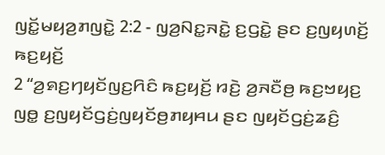ꤜꤢꤩ꤭ꤗꤟꤤ꤬ꤊꤜꤢꤧ꤭ 2:2 - ꤜꤤ꤬ꤡꤢ꤭ꤏꤢꤧ꤭ ꤢ꤬ꤞꤢꤧ꤭ ꤔꤢ ꤢ꤬ꤜꤟꤛꤢꤩ꤬ ꤒꤢ꤬ꤟꤢꤩ꤬
2 “ꤤ꤬ꤎꤢ꤬ꤚꤟꤢꤩꤜꤢ꤬ꤖꤢꤨ ꤒꤢ꤬ꤟꤢꤩ꤬ ꤙꤢꤧ꤬ ꤤ꤬ꤏꤢꤪꤥ꤬ ꤒꤢ꤬ꤠꤟꤢ꤬ ꤜꤥ꤭ ꤢ꤬ꤜꤟꤢꤩꤞꤢꤦ꤬ꤜꤟꤢꤩꤥ꤬ꤊꤟꤌꤣ ꤔꤢ ꤜꤟꤢꤩꤞꤢꤦ꤬ꤘꤢꤨ꤬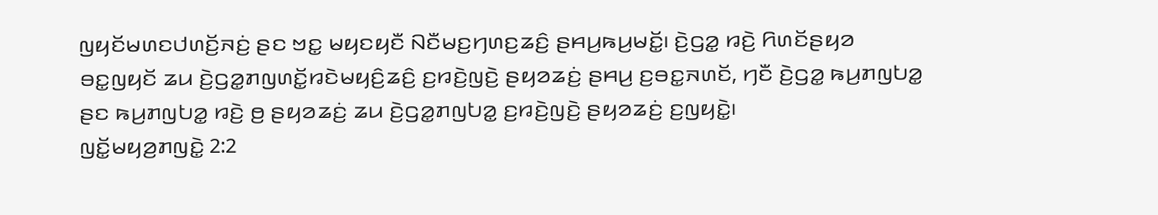ꤜꤟꤢꤩꤗꤛꤢꤓꤛꤢꤩ꤬ꤏꤢꤦ꤬ ꤔꤢ ꤠꤢ꤭ ꤗꤟꤢꤟꤢꤪ ꤡꤢꤪꤗꤢ꤬ꤚꤛꤢ꤬ꤘꤢꤨ꤬ ꤔꤌꤣ꤬ꤒꤣ꤬ꤗꤢꤩ꤭꤯ ꤢꤧ꤬ꤞꤤ꤭ ꤙꤢꤧ꤬ ꤖꤛꤢꤩꤔꤟꤤ ꤋꤢ꤭ꤜꤟꤢꤩ ꤘꤣ ꤢꤧ꤬ꤞꤤ꤭ꤊꤜꤛꤢꤩ꤭ꤙꤢꤧꤗꤟꤢꤨ꤬ꤘꤢꤨ꤬ ꤢ꤬ꤙꤢꤧ꤬ꤜꤢꤧ꤬ ꤔꤟꤤꤘꤢꤦ꤬ ꤔꤌꤣ꤬ ꤢ꤬ꤋꤢ꤭ꤏꤛꤢꤩ, ꤚꤢꤪ ꤢꤧ꤬ꤞꤤ꤭ ꤒꤣ꤬ꤊꤜꤝꤤ꤭ ꤔꤢ ꤒꤣ꤬ꤊꤜꤝꤤ꤭ ꤙꤢꤧ꤬ ꤥ꤬ ꤔꤟꤤꤘꤢꤦ꤬ ꤘꤣ ꤢꤧ꤬ꤞꤤ꤭ꤊꤜꤝꤤ꤭ ꤢ꤬ꤙꤢꤧ꤬ꤜꤢꤧ꤬ ꤔꤟꤤꤘꤢꤦ꤬ ꤢ꤬ꤜꤟꤢꤧ꤭꤯
ꤜꤢꤩ꤭ꤗꤟꤤ꤬ꤊꤜꤢꤧ꤭ 2:2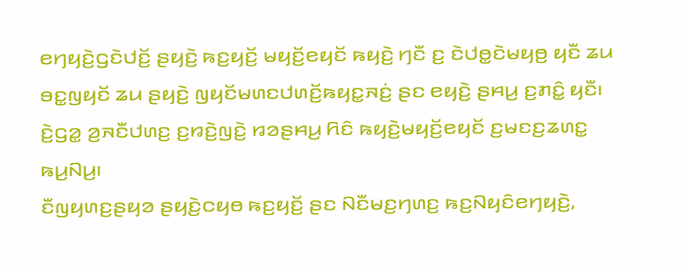ꤕꤚꤟꤢꤧ꤬ꤞꤢꤧꤓꤢꤩ꤬ ꤔꤟꤢꤧ꤬ ꤒꤢ꤬ꤟꤢꤩ꤬ ꤗꤟꤢꤩ꤬ꤕꤟꤢꤩ ꤒꤟꤢꤧ꤬ ꤚꤢꤪ ꤢ꤬ ꤢꤧꤓꤥ꤭ꤢꤧꤗꤟꤥ꤬ ꤟꤢꤪ ꤘꤣ ꤋꤢ꤭ꤜꤟꤢꤩ ꤘꤣ ꤔꤟꤢꤧ꤬ ꤜꤟꤢꤩꤗꤛꤢꤓꤛꤢꤩ꤬ꤒꤟꤢ꤭ꤏꤢꤦ꤬ ꤔꤢ ꤕꤟꤢꤧ꤬ ꤔꤌꤣ꤬ ꤢ꤬ꤊꤢꤨ꤭ ꤟꤢꤪ꤯ ꤢꤧ꤬ꤞꤤ꤭ ꤤ꤬ꤏꤢꤪꤓꤛꤢ꤬ ꤢ꤬ꤙꤢꤧ꤬ꤜꤢꤧ꤬ ꤙꤤꤔꤌꤣ꤬ ꤖꤢꤨ ꤒꤟꤢꤧ꤬ꤗꤟꤢꤩ꤬ꤕꤟꤢꤩ ꤢ꤬ꤗꤢꤢ꤬ꤘꤛꤢ꤭ ꤒꤣ꤬ꤡꤣ꤬꤯
ꤢꤪꤜꤟꤛꤢ꤬ꤔꤟꤤ ꤔꤟꤢꤧ꤬ꤍꤟꤥ ꤒꤢ꤬ꤟꤢꤩ꤬ ꤔꤢ ꤡꤢꤪꤗꤢ꤬ꤚꤛꤢ꤬ ꤒꤢ꤬ꤡꤟꤢꤨꤕꤚꤟꤢꤧ꤬,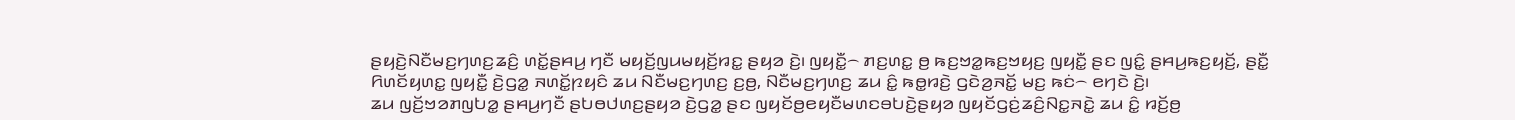ꤔꤟꤢꤧ꤬ꤡꤢꤪꤗꤢ꤬ꤚꤛꤢ꤬ꤘꤢꤨ꤬ ꤛꤢꤩ꤭ꤔꤌꤣ꤬ ꤚꤢꤪ ꤗꤟꤢꤩ꤬ꤜꤣꤗꤟꤢꤩ꤬ꤙꤢ꤭ ꤔꤟꤤ ꤢꤧ꤬꤯ ꤜꤟꤢꤪ꤭꤮ ꤊꤢ꤬ꤛꤢ꤭ ꤥ꤬ ꤒꤢ꤬ꤠꤤ꤭ꤒꤢ꤬ꤠꤟꤢ꤬ ꤜꤟꤢꤪ꤭ ꤔꤢ ꤜꤢꤨ꤭ ꤔꤌꤣ꤬ꤒꤢ꤬ꤟꤢꤩ꤬, ꤔꤢꤪ꤭ ꤖꤛꤢꤩꤟꤛꤢ꤭ ꤜꤟꤢꤪ꤭ ꤢꤧ꤬ꤞꤤ꤭ ꤏꤛꤢꤩ꤭ꤐꤟꤢꤨ ꤘꤣ ꤡꤢꤪꤗꤢ꤬ꤚꤛꤢ꤬ ꤢ꤬ꤥ꤬, ꤡꤢꤪꤗꤢ꤬ꤚꤛꤢ꤬ ꤘꤣ ꤢꤨ꤭ ꤒꤥ꤭ꤙꤢꤧ꤬ ꤞꤢꤧꤤ꤬ꤏꤢꤩ꤭ ꤗꤢ꤬ ꤒꤢꤦ꤮ ꤕꤚꤢꤧ ꤢꤧ꤬꤯
ꤘꤣ ꤜꤢꤩ꤬ꤠꤤꤊꤜꤝꤤ꤭ ꤔꤌꤣ꤬ꤚꤢꤪ ꤔꤝꤥꤓꤛꤢ꤬ꤔꤟꤤ ꤢꤧ꤬ꤞꤤ꤭ ꤔꤢ ꤜꤟꤢꤩꤥ꤬ꤕꤟꤢꤪꤗꤛꤢꤋꤝꤢꤧ꤬ꤔꤟꤤ ꤜꤟꤢꤩꤞꤢꤦ꤬ꤘꤢꤨ꤬ꤡꤢ꤭ꤏꤢꤧ꤭ ꤘꤣ ꤢꤨ꤭ ꤙꤢꤩ꤬ꤥ꤬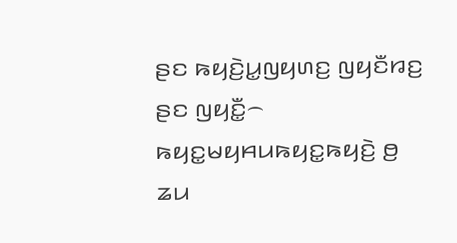ꤔꤢ ꤒꤟꤢꤧ꤬ꤣ꤭ꤜꤟꤛꤢ꤬ ꤜꤟꤢꤪꤙꤢ꤬ ꤔꤢ ꤜꤟꤢꤪ꤭꤮ ꤒꤟꤢ꤭ꤗꤟꤌꤣꤒꤟꤢ꤭ꤒꤟꤢꤧ꤬ ꤥ꤬ ꤘꤣ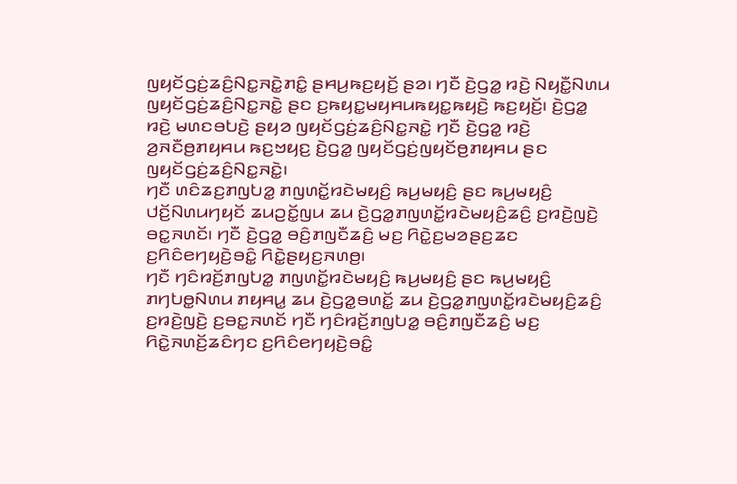ꤜꤟꤢꤩꤞꤢꤦ꤬ꤘꤢꤨ꤬ꤡꤢ꤭ꤏꤢꤧ꤭ꤊꤢꤨ꤭ ꤔꤌꤣ꤬ꤒꤢ꤬ꤟꤢꤩ꤬ ꤔꤤ꤯ ꤚꤢꤪ ꤢꤧ꤬ꤞꤤ꤭ ꤙꤢꤧ꤬ ꤡꤟꤢꤪ꤭ꤡꤛꤣ ꤜꤟꤢꤩꤞꤢꤦ꤬ꤘꤢꤨ꤬ꤡꤢ꤭ꤏꤢꤧ꤭ ꤔꤢ ꤢ꤬ꤒꤟꤢ꤭ꤗꤟꤌꤣꤒꤟꤢ꤭ꤒꤟꤢꤧ꤬ ꤒꤢ꤬ꤟꤢꤩ꤬꤯ ꤢꤧ꤬ꤞꤤ꤭ ꤙꤢꤧ꤬ ꤗꤛꤢꤋꤝꤢꤧ꤬ ꤔꤟꤤ ꤜꤟꤢꤩꤞꤢꤦ꤬ꤘꤢꤨ꤬ꤡꤢ꤭ꤏꤢꤧ꤭ ꤚꤢꤪ ꤢꤧ꤬ꤞꤤ꤭ ꤙꤢꤧ꤬ ꤤ꤬ꤏꤢꤪꤥ꤬ꤊꤟꤌꤣ ꤒꤢ꤬ꤠꤟꤢ꤬ ꤢꤧ꤬ꤞꤤ꤭ ꤜꤟꤢꤩꤞꤢꤦ꤬ꤜꤟꤢꤩꤥ꤬ꤊꤟꤌꤣ ꤔꤢ ꤜꤟꤢꤩꤞꤢꤦ꤬ꤘꤢꤨ꤬ꤡꤢ꤭ꤏꤢꤧ꤭꤯
ꤚꤢꤪ ꤛꤢꤨꤘꤢ꤬ꤊꤜꤝꤤ꤭ ꤊꤜꤛꤢꤩ꤭ꤙꤢꤧꤗꤟꤢꤨ꤬ ꤒꤣ꤬ꤗꤟꤢꤨ꤬ ꤔꤢ ꤒꤣ꤬ꤗꤟꤢꤨ꤬ ꤓꤢꤩ꤬ꤡꤛꤣꤚꤟꤢꤩ ꤘꤣꤑꤢꤩ꤭ꤜꤣ ꤘꤣ ꤢꤧ꤬ꤞꤤ꤭ꤊꤜꤛꤢꤩ꤭ꤙꤢꤧꤗꤟꤢꤨ꤬ꤘꤢꤨ꤬ ꤢ꤬ꤙꤢꤧ꤬ꤜꤢꤧ꤬ ꤋꤢ꤭ꤏꤛꤢꤩ꤯ ꤚꤢꤪ ꤢꤧ꤬ꤞꤤ꤭ ꤋꤢꤨ꤬ꤊꤜꤢꤪꤘꤢꤨ꤬ ꤗꤢ꤬ ꤖꤢꤧ꤭ꤢ꤬ꤗꤤꤔꤢ꤬ꤘꤢ ꤢ꤬ꤖꤢꤨꤕꤚꤟꤢꤧ꤬ꤋꤢꤨ꤭ ꤖꤢꤧ꤭ꤔꤟꤢ꤬ꤏꤛꤥ꤬꤯
ꤚꤢꤪ ꤚꤢꤨꤙꤢꤩ꤬ꤊꤜꤝꤤ꤭ ꤊꤜꤛꤢꤩ꤭ꤙꤢꤧꤗꤟꤢꤨ꤬ ꤒꤣ꤬ꤗꤟꤢꤨ꤬ ꤔꤢ ꤒꤣ꤬ꤗꤟꤢꤨ꤬ ꤊꤚꤝꤥ꤭ꤡꤛꤣ ꤊꤟꤌꤣ꤭ ꤘꤣ ꤢꤧ꤬ꤞꤤ꤭ꤋꤛꤢꤩ꤭ ꤘꤣ ꤢꤧ꤬ꤞꤤ꤭ꤊꤜꤛꤢꤩ꤭ꤙꤢꤧꤗꤟꤢꤨ꤬ꤘꤢꤨ꤬ ꤢ꤬ꤙꤢꤧ꤬ꤜꤢꤧ꤬ ꤢ꤬ꤋꤢ꤭ꤏꤛꤢꤩ ꤚꤢꤪ ꤚꤢꤨꤙꤢꤩ꤬ꤊꤜꤝꤤ꤭ ꤋꤢꤨ꤬ꤊꤜꤢꤪꤘꤢꤨ꤬ ꤗꤢ꤬ ꤖꤢꤧ꤭ꤏꤛꤢꤩ꤬ꤘꤢꤨꤚꤢ ꤢ꤬ꤖꤢꤨꤕꤚꤟꤢꤧ꤬ꤋꤢꤨ꤭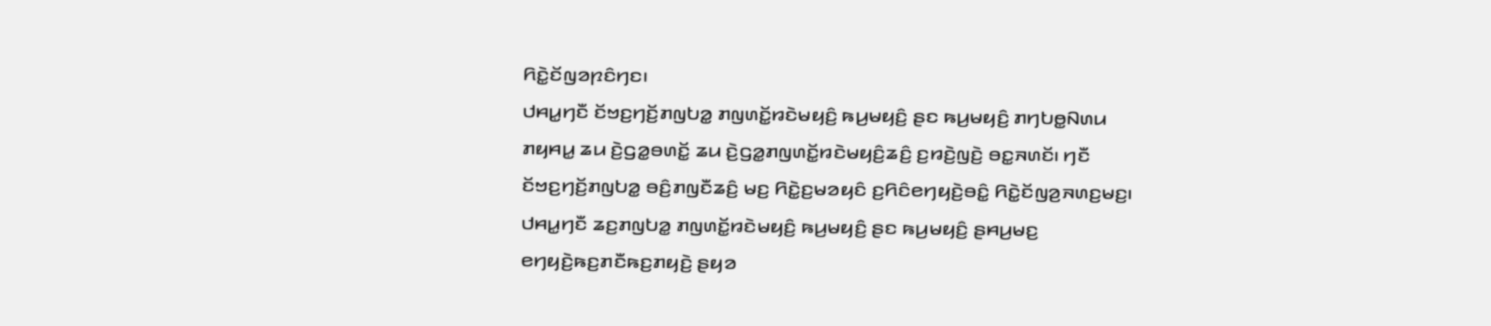ꤖꤢꤧ꤭ꤢꤩꤜꤤꤐꤢꤨꤚꤢ꤯
ꤓꤌꤣ꤭ꤚꤢꤪ ꤢꤩꤠꤢ꤬ꤚꤢꤩ꤬ꤊꤜꤝꤤ꤭ ꤊꤜꤛꤢꤩ꤭ꤙꤢꤧꤗꤟꤢꤨ꤬ ꤒꤣ꤬ꤗꤟꤢꤨ꤬ ꤔꤢ ꤒꤣ꤬ꤗꤟꤢꤨ꤬ ꤊꤚꤝꤥ꤭ꤡꤛꤣ ꤊꤟꤌꤣ꤭ ꤘꤣ ꤢꤧ꤬ꤞꤤ꤭ꤋꤛꤢꤩ꤭ ꤘꤣ ꤢꤧ꤬ꤞꤤ꤭ꤊꤜꤛꤢꤩ꤭ꤙꤢꤧꤗꤟꤢꤨ꤬ꤘꤢꤨ꤬ ꤢ꤬ꤙꤢꤧ꤬ꤜꤢꤧ꤬ ꤋꤢ꤭ꤏꤛꤢꤩ꤯ ꤚꤢꤪ ꤢꤩꤠꤢ꤬ꤚꤢꤩ꤬ꤊꤜꤝꤤ꤭ ꤋꤢꤨ꤬ꤊꤜꤢꤪꤘꤢꤨ꤬ ꤗꤢ꤬ ꤖꤢꤧ꤭ꤢ꤬ꤗꤤꤟꤢꤨ ꤢ꤬ꤖꤢꤨꤕꤚꤟꤢꤧ꤬ꤋꤢꤨ꤭ ꤖꤢꤧ꤭ꤢꤩꤜꤤ꤬ꤏꤛꤢ꤬ꤗꤢ꤬꤯
ꤓꤌꤣ꤭ꤚꤢꤪ ꤘꤢ꤬ꤊꤜꤝꤤ꤭ ꤊꤜꤛꤢꤩ꤭ꤙꤢꤧꤗꤟꤢꤨ꤬ ꤒꤣ꤬ꤗꤟꤢꤨ꤬ ꤔꤢ ꤒꤣ꤬ꤗꤟꤢꤨ꤬ ꤔꤌꤣ꤬ꤗꤢ꤬ ꤕꤚꤟꤢꤧ꤬ꤒꤢ꤬ꤊꤢꤪꤒꤢ꤬ꤊꤟꤢꤧ꤬ ꤔꤟꤤ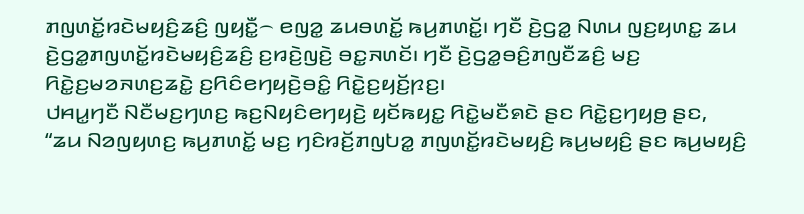ꤊꤜꤛꤢꤩ꤭ꤙꤢꤧꤗꤟꤢꤨ꤬ꤘꤢꤨ꤬ ꤜꤟꤢꤪ꤭꤮ ꤕꤜꤤ꤭ ꤘꤣꤋꤛꤢꤩ꤭ ꤒꤣ꤬ꤊꤛꤢꤩ꤭꤯ ꤚꤢꤪ ꤢꤧ꤬ꤞꤤ꤭ ꤡꤛꤣ ꤜꤢ꤬ꤟꤛꤢ꤭ ꤘꤣ ꤢꤧ꤬ꤞꤤ꤭ꤊꤜꤛꤢꤩ꤭ꤙꤢꤧꤗꤟꤢꤨ꤬ꤘꤢꤨ꤬ ꤢ꤬ꤙꤢꤧ꤬ꤜꤢꤧ꤬ ꤋꤢ꤭ꤏꤛꤢꤩ꤯ ꤚꤢꤪ ꤢꤧ꤬ꤞꤤ꤭ꤋꤢꤨ꤬ꤊꤜꤢꤪꤘꤢꤨ꤬ ꤗꤢ꤬ ꤖꤢꤧ꤭ꤢ꤬ꤗꤤꤏꤛꤢ꤬ꤘꤢꤧ꤭ ꤢ꤬ꤖꤢꤨꤕꤚꤟꤢꤧ꤬ꤋꤢꤨ꤭ ꤖꤢꤧ꤭ꤢ꤬ꤟꤢꤩ꤬ꤐꤢ꤬꤯
ꤓꤌꤣ꤭ꤚꤢꤪ ꤡꤢꤪꤗꤢ꤬ꤚꤛꤢ꤬ ꤒꤢ꤬ꤡꤟꤢꤨꤕꤚꤟꤢꤧ꤬ ꤟꤢꤩꤒꤟꤢ꤭ ꤖꤢꤧ꤭ꤗꤢꤪꤎꤢꤧ ꤔꤢ ꤖꤢꤧ꤭ꤢ꤬ꤚꤟꤥ꤬ ꤔꤢ,
“ꤘꤣ ꤡꤤꤜꤟꤛꤢ꤬ ꤒꤣ꤬ꤊꤛꤢꤩ꤭ ꤗꤢ꤬ ꤚꤢꤨꤙꤢꤩ꤬ꤊꤜꤝꤤ꤭ ꤊꤜꤛꤢꤩ꤭ꤙꤢꤧꤗꤟꤢꤨ꤬ ꤒꤣ꤬ꤗꤟꤢꤨ꤬ ꤔꤢ ꤒꤣ꤬ꤗꤟꤢꤨ꤬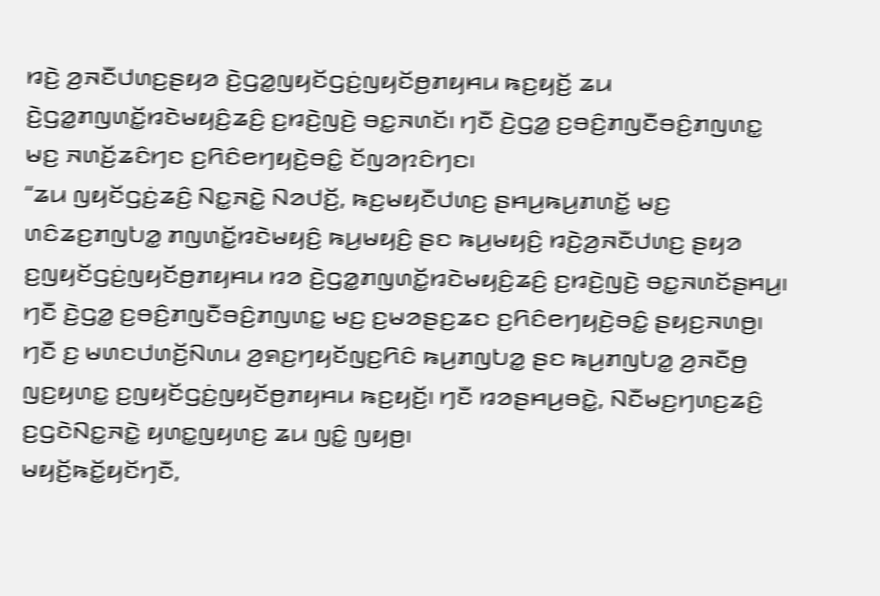ꤙꤢꤧ꤬ ꤤ꤬ꤏꤢꤪꤓꤛꤢ꤬ꤔꤟꤤ ꤢꤧ꤬ꤞꤤ꤭ꤜꤟꤢꤩꤞꤢꤦ꤬ꤜꤟꤢꤩꤥ꤬ꤊꤟꤌꤣ ꤒꤢ꤬ꤟꤢꤩ꤬ ꤘꤣ ꤢꤧ꤬ꤞꤤ꤭ꤊꤜꤛꤢꤩ꤭ꤙꤢꤧꤗꤟꤢꤨ꤬ꤘꤢꤨ꤬ ꤢ꤬ꤙꤢꤧ꤬ꤜꤢꤧ꤬ ꤋꤢ꤭ꤏꤛꤢꤩ꤯ ꤚꤢꤪ ꤢꤧ꤬ꤞꤤ꤭ ꤢ꤬ꤋꤢꤨ꤬ꤊꤜꤢꤪꤋꤢꤨ꤬ꤊꤜꤛꤢ꤭ ꤗꤢ꤬ ꤏꤛꤢꤩ꤬ꤘꤢꤨꤚꤢ ꤢ꤬ꤖꤢꤨꤕꤚꤟꤢꤧ꤬ꤋꤢꤨ꤭ ꤢꤩꤜꤤꤐꤢꤨꤚꤢ꤯
“ꤘꤣ ꤜꤟꤢꤩꤞꤢꤦ꤬ꤘꤢꤨ꤬ ꤡꤢ꤭ꤏꤢꤧ꤭ ꤡꤤꤓꤢꤩ꤬, ꤒꤢ꤬ꤗꤟꤢꤪꤓꤛꤢ꤬ ꤔꤌꤣ꤬ꤒꤣ꤬ꤊꤛꤢꤩ꤭ ꤗꤢ꤬ ꤛꤢꤨꤘꤢ꤬ꤊꤜꤝꤤ꤭ ꤊꤜꤛꤢꤩ꤭ꤙꤢꤧꤗꤟꤢꤨ꤬ ꤒꤣ꤬ꤗꤟꤢꤨ꤬ ꤔꤢ ꤒꤣ꤬ꤗꤟꤢꤨ꤬ ꤙꤢꤧ꤬ꤤ꤬ꤏꤢꤪꤓꤛꤢ꤬ ꤔꤟꤤ ꤢ꤬ꤜꤟꤢꤩꤞꤢꤦ꤬ꤜꤟꤢꤩꤥ꤬ꤊꤟꤌꤣ ꤙꤤ ꤢꤧ꤬ꤞꤤ꤭ꤊꤜꤛꤢꤩ꤭ꤙꤢꤧꤗꤟꤢꤨ꤬ꤘꤢꤨ꤬ ꤢ꤬ꤙꤢꤧ꤬ꤜꤢꤧ꤬ ꤋꤢ꤭ꤏꤛꤢꤩꤔꤌꤣ꤬꤯ ꤚꤢꤪ ꤢꤧ꤬ꤞꤤ꤭ ꤢ꤬ꤋꤢꤨ꤬ꤊꤜꤢꤪꤋꤢꤨ꤬ꤊꤜꤛꤢ꤭ ꤗꤢ꤬ ꤢ꤬ꤗꤤꤔꤢ꤬ꤘꤢ ꤢ꤬ꤖꤢꤨꤕꤚꤟꤢꤧ꤬ꤋꤢꤨ꤭ ꤔꤟꤢ꤬ꤏꤛꤥ꤬꤯
ꤚꤢꤪ ꤢ꤬ ꤗꤛꤢꤓꤛꤢꤩ꤬ꤡꤛꤣ ꤤ꤬ꤎꤢ꤬ꤚꤟꤢꤩꤜꤢ꤬ꤖꤢꤨ ꤒꤣ꤬ꤊꤜꤝꤤ꤭ ꤔꤢ ꤒꤣ꤬ꤊꤜꤝꤤ꤭ ꤤ꤬ꤏꤢꤪꤥ꤬ ꤜꤢ꤬ꤟꤛꤢ꤭ ꤢ꤬ꤜꤟꤢꤩꤞꤢꤦ꤬ꤜꤟꤢꤩꤥ꤬ꤊꤟꤌꤣ ꤒꤢ꤬ꤟꤢꤩ꤬꤯ ꤚꤢꤪ ꤙꤤꤔꤌꤣ꤬ꤋꤢꤧ꤭, ꤡꤢꤪꤗꤢ꤬ꤚꤛꤢ꤬ꤘꤢꤨ꤬ ꤢ꤬ꤞꤢꤧꤡꤢ꤭ꤏꤢꤧ꤭ ꤟꤛꤢ꤭ꤜꤟꤛꤢ꤬ ꤘꤣ ꤜꤢꤨ꤭ ꤜꤟꤥ꤬꤯
ꤗꤟꤢꤩ꤬ꤒꤢꤩ꤭ꤟꤢꤩꤚꤢꤪ,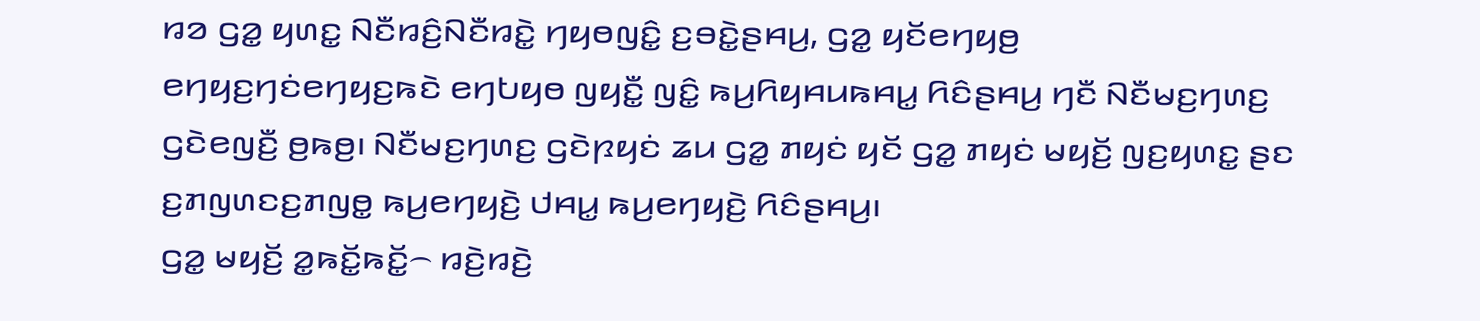ꤙꤤ ꤞꤤ꤭ ꤟꤛꤢ꤭ ꤡꤢꤪꤙꤢꤨ꤬ꤡꤢꤪꤙꤢꤧ꤭ ꤚꤟꤥꤜꤢꤨ꤭ ꤢ꤬ꤋꤢꤧ꤭ꤔꤌꤣ꤬, ꤞꤤ꤭ ꤟꤢꤩꤕꤚꤟꤥ꤬ ꤕꤚꤟꤢ꤬ꤚꤢꤦꤕꤚꤟꤢ꤬ꤒꤢꤧ ꤕꤚꤝꤟꤥ ꤜꤟꤢꤪ꤭ ꤜꤢꤨ꤭ ꤒꤣ꤬ꤖꤟꤌꤣꤒꤌꤣ꤭ ꤖꤢꤨꤔꤌꤣ꤬ ꤚꤢꤪ ꤡꤢꤪꤗꤢ꤬ꤚꤛꤢ꤬ ꤞꤢꤧꤕꤜꤢꤪ꤬ ꤥ꤬ꤒꤥ꤬꤯ ꤡꤢꤪꤗꤢ꤬ꤚꤛꤢ꤬ ꤞꤢꤧꤐꤟꤢꤦ ꤘꤣ ꤞꤤ꤭ ꤊꤟꤢꤦ ꤟꤢꤩ ꤞꤤ꤭ ꤊꤟꤢꤦ ꤗꤟꤢꤩ꤬ ꤜꤢ꤬ꤟꤛꤢ꤭ ꤔꤢ ꤢ꤬ꤊꤜꤛꤢꤢ꤬ꤊꤜꤥ꤭ ꤒꤣ꤬ꤕꤚꤟꤢꤧ꤬ ꤓꤌꤣ꤭ ꤒꤣ꤬ꤕꤚꤟꤢꤧ꤬ ꤖꤢꤨꤔꤌꤣ꤬꤯
ꤞꤤ꤭ ꤗꤟꤢꤩ꤬ ꤤ꤭ꤒꤢꤩ꤭ꤒꤢꤩ꤭꤮ ꤙꤢꤧ꤬ꤙꤢꤧ꤬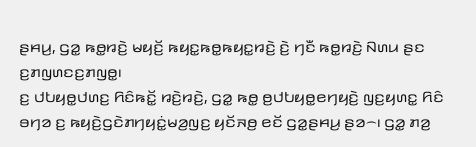ꤔꤌꤣ꤬, ꤞꤤ꤭ ꤒꤥ꤭ꤙꤢꤧ꤬ ꤗꤟꤢꤩ꤬ ꤒꤟꤢ꤭ꤒꤥ꤭ꤒꤟꤢ꤭ꤙꤢꤧ꤬ ꤢꤧ꤬ ꤚꤢꤪ ꤒꤥ꤭ꤙꤢꤧ꤬ ꤡꤛꤣ ꤔꤢ ꤢ꤬ꤊꤜꤛꤢꤢ꤬ꤊꤜꤥ꤭꤯
ꤢ꤬ ꤓꤝꤟꤥ꤭ꤓꤛꤢ꤬ ꤖꤢꤨꤒꤢꤩ꤭ ꤙꤢꤧ꤬ꤙꤢꤧ꤬, ꤞꤤ꤭ ꤒꤥ꤭ ꤥ꤬ꤓꤝꤟꤥ꤭ꤕꤚꤟꤢꤧ꤬ ꤜꤢ꤬ꤟꤛꤢ꤭ ꤖꤢꤨ ꤋꤚꤤ ꤢ꤬ ꤒꤟꤢꤧ꤬ꤞꤢꤧꤊꤚꤟꤢꤦ꤭ꤗꤤ꤬ꤜꤢ꤬ ꤟꤢꤩꤏꤥ꤬ ꤕꤢꤩ ꤞꤤ꤭ꤔꤌꤣ꤬ ꤔꤤ꤮꤯ ꤞꤤ꤭ ꤊꤤ꤬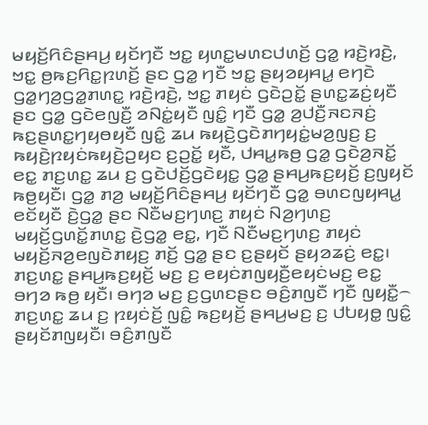ꤗꤟꤢꤩ꤬ꤖꤢꤨꤔꤌꤣ꤬ ꤟꤢꤩꤚꤢꤪ ꤠꤢ꤭ ꤟꤛꤢ꤭ꤗꤛꤢꤓꤛꤢꤩ꤬ ꤞꤤ꤭ ꤙꤢꤧ꤬ꤙꤢꤧ꤬, ꤠꤢ꤭ ꤥ꤬ꤒꤢ꤬ꤖꤢ꤭ꤐꤛꤢꤩ꤬ ꤔꤢ ꤞꤤ꤭ ꤚꤢꤪ ꤠꤢ꤭ ꤔꤟꤤꤟꤌꤣ꤭ ꤕꤚꤢꤧ ꤞꤤ꤭ꤚꤤ꤬ꤞꤤ꤭ꤊꤛꤢ꤭ ꤙꤢꤧ꤬ꤙꤢꤧ꤬, ꤠꤢ꤭ ꤊꤟꤢꤦ ꤞꤢꤧꤑꤢꤩ꤭ ꤔꤛꤢ꤭ꤘꤢꤦ꤬ꤟꤢꤪ ꤔꤢ ꤞꤤ꤭ ꤞꤢꤧꤕꤜꤢꤪ꤬ ꤤꤡꤢꤦ꤭ꤟꤢꤪ ꤜꤢꤨ꤭ ꤚꤢꤪ ꤞꤤ꤭ ꤤ꤬ꤓꤢꤪ꤬ꤏꤢꤏꤢꤦ꤬ ꤒꤢ꤬ꤔꤛꤢ꤭ꤚꤟꤥꤟꤢꤪ ꤜꤢꤨ꤭ ꤘꤣ ꤒꤟꤢꤧ꤬ꤞꤢꤧꤊꤚꤟꤢꤦ꤭ꤗꤤ꤬ꤜꤢ꤬ ꤢ꤬ ꤒꤟꤢꤧ꤬ꤐꤟꤢꤦꤒꤟꤢꤧ꤬ꤑꤟꤢ ꤢ꤬ꤑꤢꤩ꤭ ꤟꤢꤪ, ꤓꤌꤣ꤭ꤒꤥ꤬ ꤞꤤ꤭ ꤞꤢꤧꤤ꤬ꤏꤢꤩ꤭ ꤕꤢ꤭ ꤊꤢ꤬ꤛꤢ꤭ ꤘꤣ ꤢ꤬ ꤞꤢꤧꤓꤢꤩ꤬ꤞꤢꤧꤟꤢ꤭ ꤞꤤ꤭ ꤔꤌꤣ꤬ꤒꤢ꤬ꤟꤢꤩ꤬ ꤢ꤬ꤜꤟꤢꤩ ꤒꤥ꤬ꤟꤢꤪ꤯ ꤞꤤ꤭ ꤊꤤ꤬ ꤗꤟꤢꤩ꤬ꤖꤢꤨꤔꤌꤣ꤬ ꤟꤢꤩꤚꤢꤪ ꤞꤤ꤭ ꤋꤛꤢꤜꤟꤌꤣ꤭ ꤕꤢꤩꤟꤢꤪ ꤢꤧ꤬ꤞꤤ꤭ ꤔꤢ ꤡꤢꤪꤗꤢ꤬ꤚꤛꤢ꤬ ꤊꤟꤢꤦ ꤡꤤ꤬ꤚꤛꤢ꤬ ꤗꤟꤢꤩ꤬ꤞꤛꤢꤩ꤭ꤊꤛꤢ꤭ ꤢꤧ꤬ꤞꤤ꤭ ꤕꤢ꤭, ꤚꤢꤪ ꤡꤢꤪꤗꤢ꤬ꤚꤛꤢ꤬ ꤊꤟꤢꤦ ꤗꤟꤢꤩ꤬ꤏꤤ꤬ꤕꤜꤢꤧꤊꤟꤢ꤬ ꤊꤢꤩ꤬ ꤞꤤ꤭ ꤔꤢ ꤢ꤬ꤔꤟꤢꤩ ꤔꤟꤤꤘꤢꤦ꤬ ꤕꤢ꤭꤯
ꤊꤢ꤬ꤛꤢ꤭ ꤔꤌꤣ꤬ꤒꤢ꤬ꤟꤢꤩ꤬ ꤗꤢ꤬ ꤢ꤬ ꤕꤟꤢꤦꤊꤜꤟꤢꤪ꤬ꤕꤟꤢꤦꤗꤢ꤬ ꤕꤢ꤭ ꤋꤚꤤ ꤒꤥ꤬ ꤟꤢꤪ꤯ ꤋꤚꤤ ꤗꤢ꤬ ꤢ꤬ꤞꤛꤢꤔꤢ ꤋꤢꤨ꤬ꤊꤜꤢꤪ ꤚꤢꤪ ꤜꤟꤢꤪ꤭꤮ ꤊꤢ꤬ꤛꤢ꤭ ꤘꤣ ꤢ꤬ ꤐꤟꤢꤦꤢꤩ꤬ ꤜꤢꤨ꤭ ꤒꤢ꤬ꤟꤢꤩ꤬ ꤔꤌꤣ꤬ꤗꤢ꤬ ꤢ꤬ ꤓꤝꤟꤥ꤭ ꤜꤢꤨ꤭ ꤔꤟꤢꤩꤊꤜꤟꤢꤪ꤯ ꤋꤢꤨ꤬ꤊꤜꤢꤪ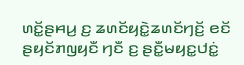ꤛꤢꤩ꤭ꤔꤌꤣ꤬ ꤢ꤬ ꤘꤛꤢꤩꤟꤢꤧ꤭ꤘꤛꤢꤩꤚꤢꤩ꤬ ꤕꤢꤩ ꤔꤟꤢꤩꤊꤜꤟꤢꤪ ꤚꤢꤪ ꤢ꤬ ꤔꤢꤪ꤭ꤗꤟꤢ꤭ꤓꤢꤦ꤭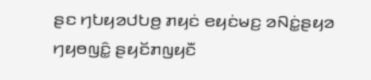ꤔꤢ ꤚꤝꤟꤤꤓꤝꤥ꤬ ꤊꤟꤢꤦ ꤕꤟꤢꤦꤗꤢ꤬ ꤤꤡꤢꤦ꤭ꤔꤟꤤ ꤚꤟꤥꤜꤢꤨ꤭ ꤔꤟꤢꤩꤊꤜꤟꤢꤪ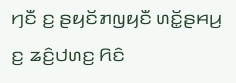ꤚꤢꤪ ꤢ꤬ ꤔꤟꤢꤩꤊꤜꤟꤢꤪ ꤛꤢꤩ꤭ꤔꤌꤣ꤬ ꤢ꤬ ꤘꤢꤨ꤬ꤓꤛꤢ꤬ ꤖꤢꤨ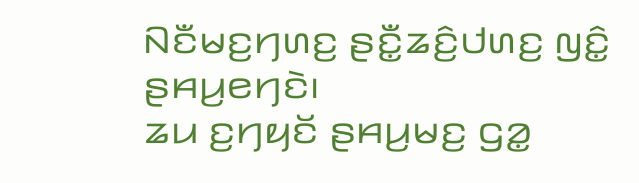ꤡꤢꤪꤗꤢ꤬ꤚꤛꤢ꤬ ꤔꤢꤪ꤭ꤘꤢꤨ꤬ꤓꤛꤢ꤬ ꤜꤢꤨ꤭ ꤔꤌꤣ꤬ꤕꤚꤢꤧ꤯
ꤘꤣ ꤢ꤬ꤚꤟꤢꤩ ꤔꤌꤣ꤬ꤗꤢ꤬ ꤞꤤ꤭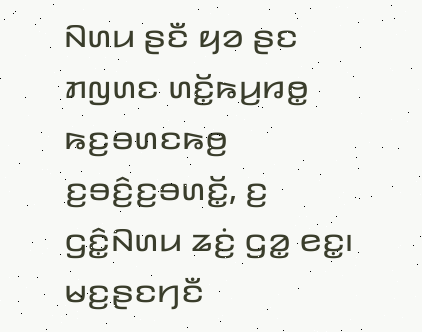ꤡꤛꤣ ꤔꤢꤪ ꤟꤤ ꤔꤢ ꤊꤜꤛꤢ ꤛꤢꤩ꤭ꤒꤣ꤬ꤙꤥ꤭ ꤒꤢ꤬ꤋꤛꤢꤒꤥ꤬ ꤢ꤬ꤋꤢꤨ꤬ꤢ꤬ꤋꤛꤢꤩ꤭, ꤢ꤬ ꤞꤢꤨ꤭ꤡꤛꤣ ꤘꤢꤦ꤬ ꤞꤤ꤭ ꤕꤢ꤭꤯ ꤗꤢ꤬ꤔꤢꤚꤢꤪ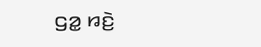ꤞꤤ꤭ ꤙꤢꤧ꤬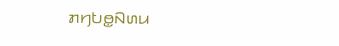ꤊꤚꤝꤥ꤭ꤡꤛꤣ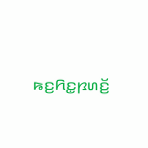ꤒꤢ꤬ꤖꤢ꤭ꤐꤛꤢꤩ꤬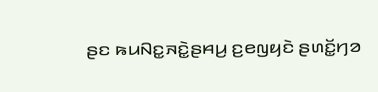ꤔꤢ ꤒꤣꤡꤢ꤭ꤏꤢꤧ꤭ꤔꤌꤣ꤬ ꤢ꤬ꤕꤜꤟꤢꤧ ꤔꤛꤢꤩ꤭ꤚꤤ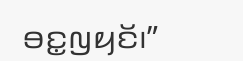ꤋꤢ꤭ꤜꤟꤢꤩ꤯”